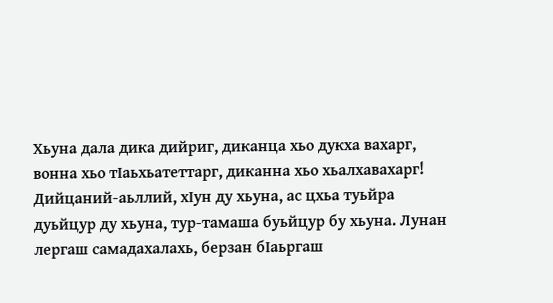Хьуна дала дика дийриг, диканца хьо дукха вахарг, вонна хьо тIаьхьатеттарг, диканна хьо хьалхавахарг! Дийцаний-аьллий, хIун ду хьуна, ас цхьа туьйра дуьйцур ду хьуна, тур-тамаша буьйцур бу хьуна. Лунан лергаш самадахалахь, берзан бIаьргаш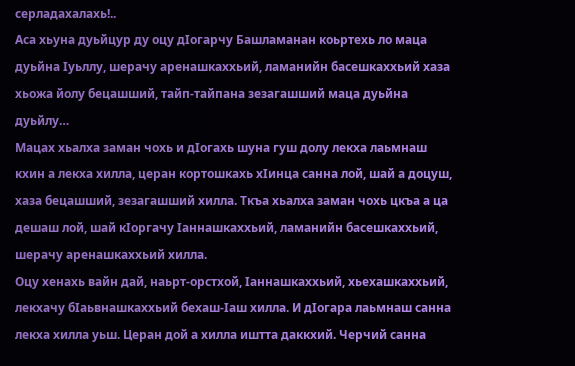серладахалахь!..
Аса хьуна дуьйцур ду оцу дIогарчу Башламанан коьртехь ло маца дуьйна Iуьллу, шерачу аренашкаххьий, ламанийн басешкаххьий хаза хьожа йолу бецашший, тайп-тайпана зезагашший маца дуьйна дуьйлу…
Мацах хьалха заман чохь и дIогахь шуна гуш долу лекха лаьмнаш кхин а лекха хилла, церан кортошкахь хIинца санна лой, шай а доцуш, хаза бецашший, зезагашший хилла. Ткъа хьалха заман чохь цкъа а ца дешаш лой, шай кIоргачу Iаннашкаххьий, ламанийн басешкаххьий, шерачу аренашкаххьий хилла.
Оцу хенахь вайн дай, наьрт-орстхой, Iаннашкаххьий, хьехашкаххьий, лекхачу бIаьвнашкаххьий бехаш-Iаш хилла. И дIогара лаьмнаш санна лекха хилла уьш. Церан дой а хилла иштта даккхий. Черчий санна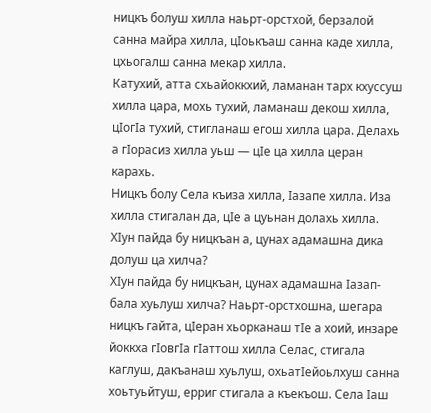ницкъ болуш хилла наьрт-орстхой, берзалой санна майра хилла, цIоькъаш санна каде хилла, цхьогалш санна мекар хилла.
Катухий, атта схьайоккхий, ламанан тарх кхуссуш хилла цара, мохь тухий, ламанаш декош хилла, цIогIа тухий, стигланаш егош хилла цара. Делахь а гIорасиз хилла уьш — цIе ца хилла церан карахь.
Ницкъ болу Села къиза хилла, Iазапе хилла. Иза хилла стигалан да, цIе а цуьнан долахь хилла.
ХIун пайда бу ницкъан а, цунах адамашна дика долуш ца хилча?
ХIун пайда бу ницкъан, цунах адамашна Iазап-бала хуьлуш хилча? Наьрт-орстхошна, шегара ницкъ гайта, цIеран хьорканаш тIе а хоий, инзаре йоккха гIовгIа гIаттош хилла Селас, стигала каглуш, дакъанаш хуьлуш, охьатIейоьлхуш санна хоьтуьйтуш, ерриг стигала а къекъош. Села Iаш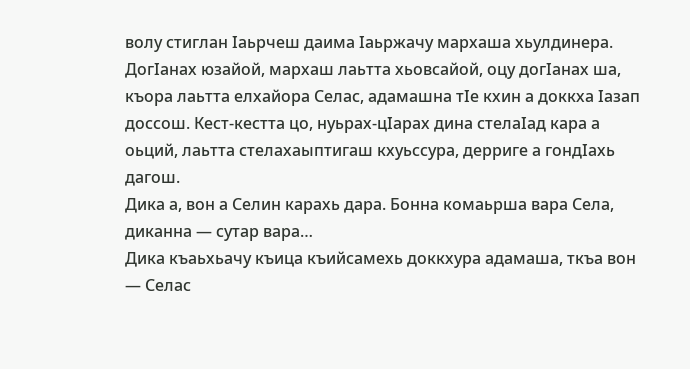волу стиглан Iаьрчеш даима Iаьржачу мархаша хьулдинера. ДогIанах юзайой, мархаш лаьтта хьовсайой, оцу догIанах ша, къора лаьтта елхайора Селас, адамашна тIе кхин а доккха Iазап доссош. Кест-кестта цо, нуьрах-цIарах дина стелаIад кара а оьций, лаьтта стелахаыптигаш кхуьссура, дерриге а гондIахь дагош.
Дика а, вон а Селин карахь дара. Бонна комаьрша вара Села, диканна — сутар вара…
Дика къаьхьачу къица къийсамехь доккхура адамаша, ткъа вон — Селас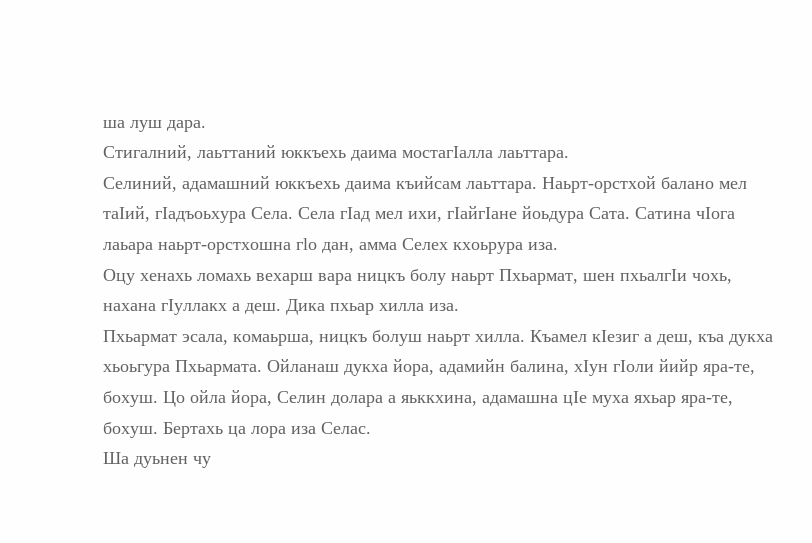ша луш дара.
Стигалний, лаьттаний юккъехь даима мостагIалла лаьттара.
Селиний, адамашний юккъехь даима къийсам лаьттара. Наьрт-орстхой балано мел таIий, гIадъоьхура Села. Села гIад мел ихи, гIайгIане йоьдура Сата. Сатина чIога лаьара наьрт-орстхошна гlo дан, амма Селех кхоьрура иза.
Оцу хенахь ломахь вехарш вара ницкъ болу наьрт Пхьармат, шен пхьалгIи чохь, нахана гIуллакх а деш. Дика пхьар хилла иза.
Пхьармат эсала, комаьрша, ницкъ болуш наьрт хилла. Къамел кIезиг а деш, къа дукха хьоьгура Пхьармата. Ойланаш дукха йора, адамийн балина, хIун гIоли йийр яра-те, бохуш. Цо ойла йора, Селин долара а яьккхина, адамашна цIе муха яхьар яра-те, бохуш. Бертахь ца лора иза Селас.
Ша дуьнен чу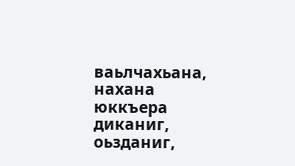ваьлчахьана, нахана юккъера диканиг, оьзданиг,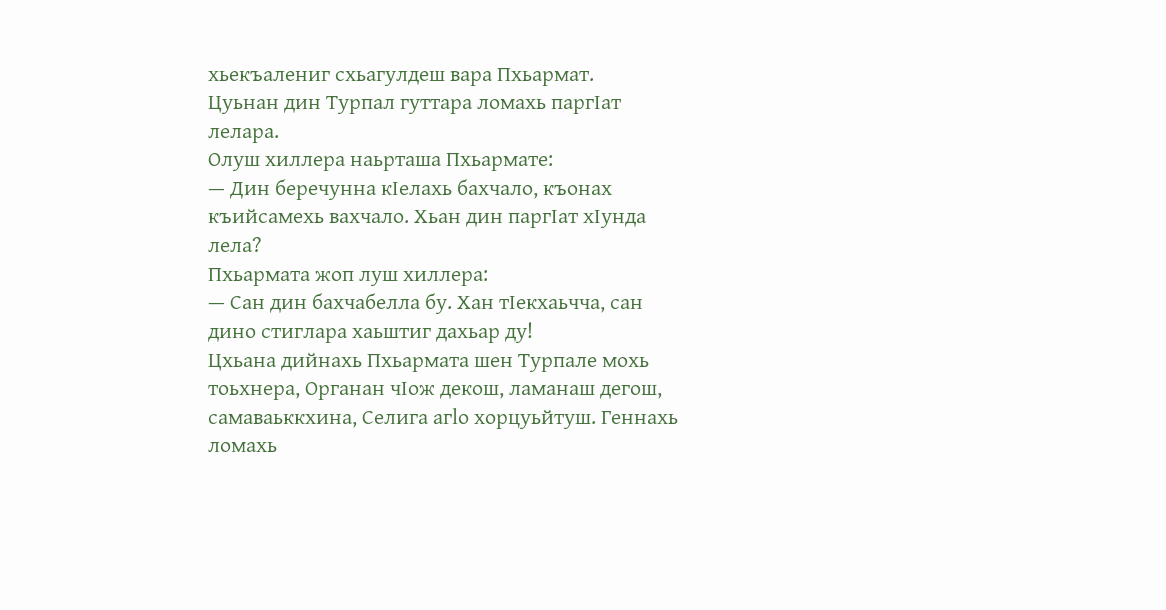хьекъалениг схьагулдеш вара Пхьармат.
Цуьнан дин Турпал гуттара ломахь паргIат лелара.
Олуш хиллера наьрташа Пхьармате:
— Дин беречунна кIелахь бахчало, къонах къийсамехь вахчало. Хьан дин паргIат хIунда лела?
Пхьармата жоп луш хиллера:
— Сан дин бахчабелла бу. Хан тIекхаьчча, сан дино стиглара хаьштиг дахьар ду!
Цхьана дийнахь Пхьармата шен Турпале мохь тоьхнера, Органан чIож декош, ламанаш дегош, самаваьккхина, Селига aгlo хорцуьйтуш. Геннахь ломахь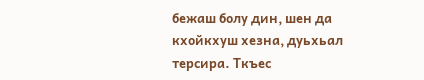бежаш болу дин, шен да кхойкхуш хезна, дуьхьал терсира. Ткъес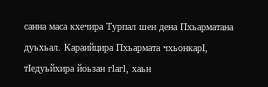санна маса кхечира Турпал шен дена Пхьарматана дуьхьал. Караийцира Пхьармата чхьонкарI, тIедуьйхира йоьзан гlaгl, хаьн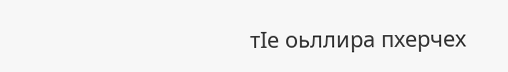тIе оьллира пхерчех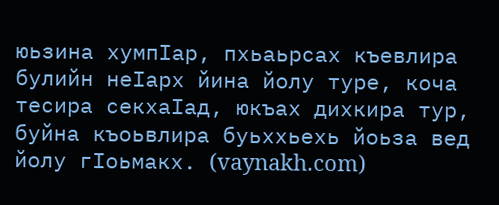юьзина хумпIар, пхьаьрсах къевлира булийн неIарх йина йолу туре, коча тесира секхаIад, юкъах дихкира тур, буйна къоьвлира буьххьехь йоьза вед йолу гIоьмакх. (vaynakh.com)